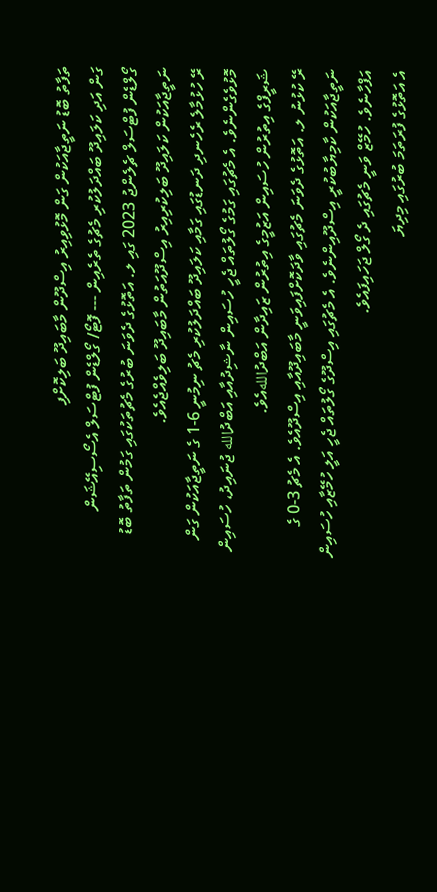ތަފާތު ބޮޑު ނަތީޖާއަކުން ގަން މޮޅުވިއިރު އިސްދޫން މާބައިދޫ ބަލިކޮށްފި
ގަން އަދި ކަލައިދޫ ބައްދަލުކުރި މެޗުގެ ތެރެއިން --- ފޮޓޯ/ ގޯލްޑެން ފުޓްސަލް އެސޯސިއޭޝަން
ގޯލްޑެން ފުޓްސަލް ޗެލެންޖު 2023 ގައި ލ. އަތޮޅުގެ ދެވަނަ ބުރުގެ މެޗުތަކުގައި ގަމުން ތަފާތު ބޮޑު ނަތީޖާއަކުން ކަލައިދޫ ބަލިކުރިއިރު އިސްދޫއަތުން މާބައިދޫ ބަލިވެއްޖެއެވެ.
ރޭ ހުޅުމާލެ ރެހެނދި ދަނޑުގައި ގަމާއި ކަލައިދޫ ބައްދަލުކުރި މެޗު ނިމުނީ 6-1 ގެ ނަތީޖާއަކުން ގަން މޮޅުވެގެންނެވެ. އެ މެޗުގައި ގަމުގެ ގޯލުތައް ޖެހީ ހުސައިން ނާޝިދުއާއި އަބްދުالله ޖުނައިދު، ހުސައިން ޝަރީފްގެ އިތުރުން ހުސައިން އަޒުމީގެ އިތުރުން ޒައިދާން އަބްދުاللهއެވެ.
ރޭ ކުޅުނު ލ. އަތޮޅުގެ ދެވަނަ މެޗުގައި ވާދަކޮށްފައިވަނީ މާބައިދޫއާއި އިސްދޫއެވެ. އެ މެޗު 3-0 ގެ ނަތީޖާއަކުން ކާމިޔާބުކުރީ އިސްދޫއިންނެވެ. އެ މެޗުގައި އިސްދޫގެ ގޯލުތައް ޖެހީ އަލީ ހުމޭޒާއި ހުސައިން އަފްހާނެވެ. ހުމޭޒް ވަނީ މެޗުގައި ދެ ގޯލް ޖަހައިފައެވެ.
އެ އަތޮޅުގެ ފުރަތަމަ ބުރުގައި މިދިޔަ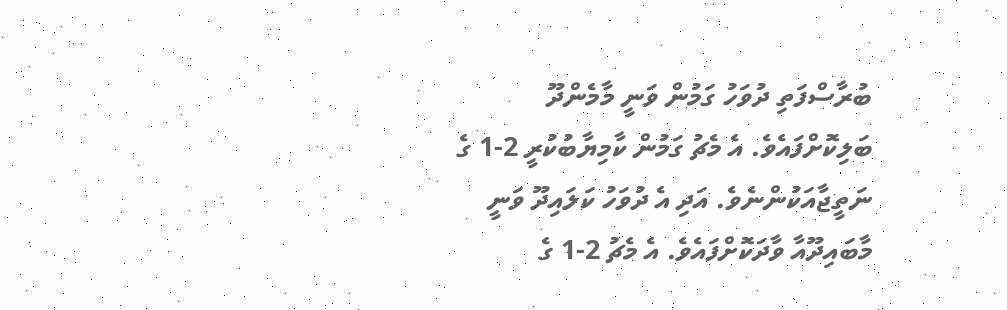ބުރާސްފަތި ދުވަހު ގަމުން ވަނީ މާމެންދޫ ބަލިކޮށްފައެވެ. އެ މެޗު ގަމުން ކާމިޔާބުކުރީ 2-1 ގެ ނަތީޖާއަކުންނެވެ. އަދި އެ ދުވަހު ކަލައިދޫ ވަނީ މާބައިދޫއާ ވާދަކޮށްފައެވެ. އެ މެޗު 2-1 ގެ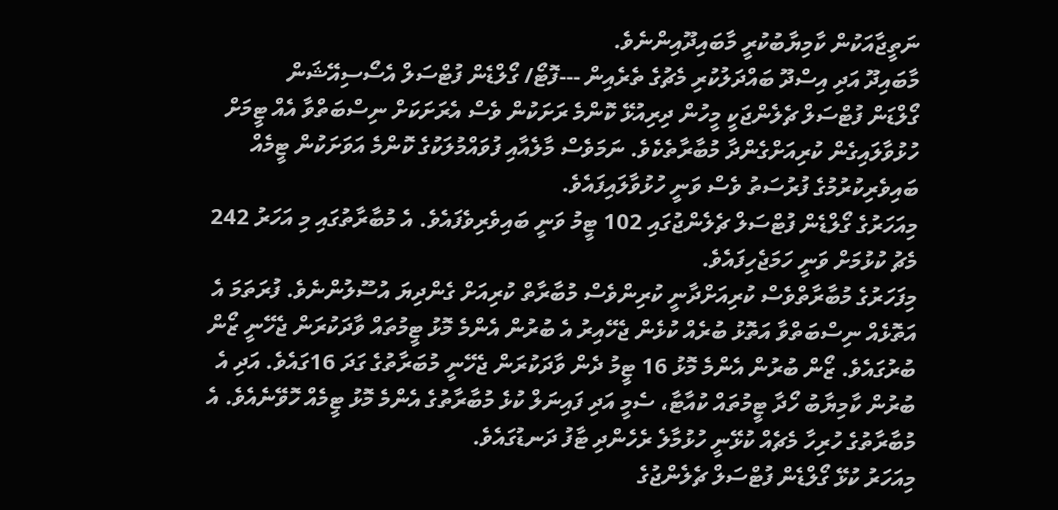ނަތީޖާއަކުން ކާމިޔާބުކުރީ މާބައިދޫއިންނެވެ.
މާބައިދޫ އަދި އިސްދޫ ބައްދަލުކުރި މެޗުގެ ތެރެއިން ---ފޮޓޯ/ ގޯލްޑެން ފުޓްސަލް އެސޯސިއޭޝަން
ގޯލްޑަން ފުޓްސަލް ޗެލެންޖަކީ މީހުން ދިރިއުޅޭ ކޮންމެ ރަށަކުން ވެސް އެރަށަކަށް ނިސްބަތްވާ އެއް ޓީމަށް ހުޅުވާލައިގެން ކުރިއަށްގެންދާ މުބާރާތެކެވެ. ނަމަވެސް މާލެއާއި ފުވައްމުލަކުގެ ކޮންމެ އަވަށަކުން ޓީމެއް ބައިވެރިކުރުމުގެ ފުރުސަތު ވެސް ވަނީ ހުޅުވާލައިފައެވެ.
މިއަހަރުގެ ގޯލްޑެން ފުޓްސަލް ޗެލެންޖުގައި 102 ޓީމު ވަނީ ބައިވެރިވެފައެވެ. އެ މުބާރާތުގައި މި އަހަރު 242 މެޗު ކުޅުމަށް ވަނީ ހަމަޖެހިފައެވެ.
މިފަހަރުގެ މުބާރާތްވެސް ކުރިއަށްދާނީ ކުރިންވެސް މުބާރާތް ކުރިއަށް ގެންދިޔަ އުސޫލުންނެވެ. ފުރަތަމަ އެ އަތޮޅެއް ނިސްބަތްވާ އަތޮޅު ބުރެއް ކުޅެން ޖެހޭއިރު އެ ބުރުން އެންމެ މޮޅު ޓީމުތައް ވާދަކުރަން ޖެހޭނީ ޒޯން ބުރުގައެވެ. ޒޯން ބުރުން އެންމެ މޮޅު 16 ޓީމު ދެން ވާދަކުރަން ޖެހޭނީ މުބަރާތުގެ ގަދަ 16ގައެވެ. އަދި އެ ބުރުން ކާމިޔާބު ހޯދާ ޓީމުތައް ކުއާޓާ، ސެމީ އަދި ފައިނަލް ކުޅެ މުބާރާތުގެ އެންމެ މޮޅު ޓީމެއް ހޮވޭނެއެވެ. އެ މުބާރާތުގެ ހުރިހާ މެޗެއް ކުޅޭނީ ހުޅުމާލެ ރެހެންދި ޓާފު ދަނޑުގައެވެ.
މިއަހަރު ކުޅޭ ގޯލްޑެން ފުޓްސަލް ޗެލެންޖުގެ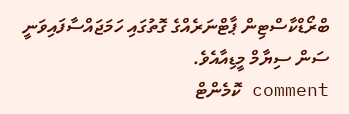ބްރޯޑްކާސްޓިން ޕާޓްނަރެއްގެ ގޮތުގައި ހަމަޖައްސާފައިވަނީ ސަން ސިޔާމް މީޑިއާއެވެ.
comment ކޮމެންޓް